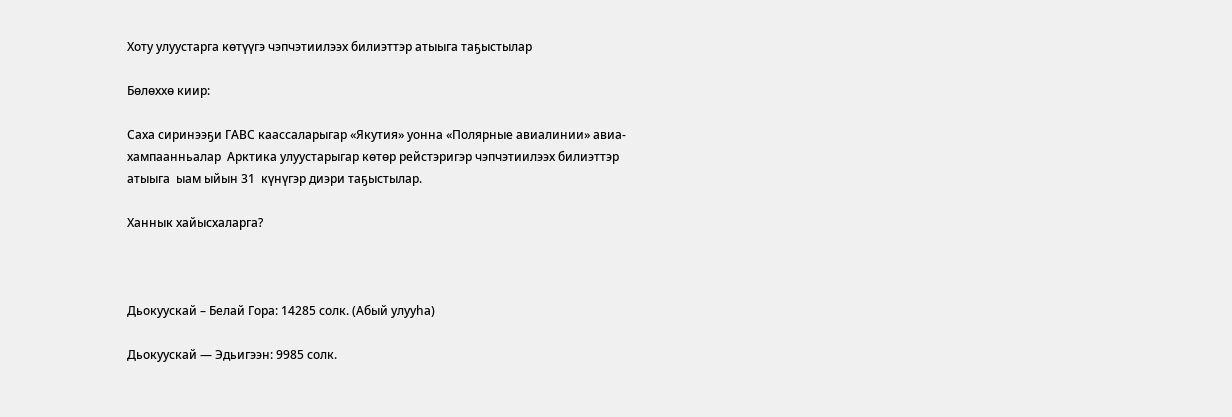Хоту улуустарга көтүүгэ чэпчэтиилээх билиэттэр атыыга таҕыстылар

Бөлөххө киир:

Саха сиринээҕи ГАВС каассаларыгар «Якутия» уонна «Полярные авиалинии» авиа-хампаанньалар  Арктика улуустарыгар көтөр рейстэригэр чэпчэтиилээх билиэттэр атыыга  ыам ыйын 31  күнүгэр диэри таҕыстылар.

Ханнык хайысхаларга?



Дьокуускай – Белай Гора: 14285 солк. (Абый улууһа)

Дьокуускай — Эдьигээн: 9985 солк.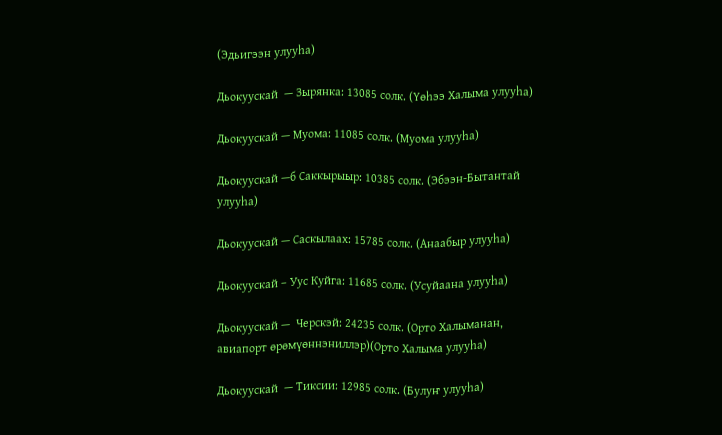(Эдьигээн улууһа)

Дьокуускай  — Зырянка: 13085 солк. (Үөһээ Халыма улууһа)

Дьокуускай — Муома: 11085 солк. (Муома улууһа)

Дьокуускай —б Саккырыыр: 10385 солк. (Эбээн-Бытантай улууһа)

Дьокуускай — Саскылаах: 15785 солк. (Анаабыр улууһа)

Дьокуускай – Уус Куйга: 11685 солк. (Усуйаана улууһа)

Дьокуускай —  Черскэй: 24235 солк. (Орто Халыманан, авиапорт өрөмүөннэниллэр)(Орто Халыма улууһа)

Дьокуускай  — Тиксии: 12985 солк. (Булуҥ улууһа)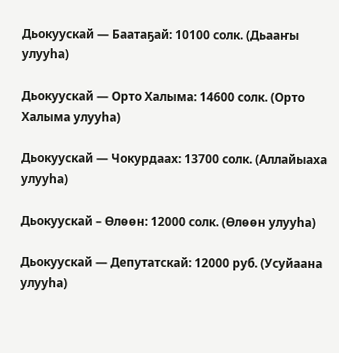Дьокуускай — Баатаҕай: 10100 солк. (Дьааҥы улууһа)

Дьокуускай — Орто Халыма: 14600 солк. (Орто Халыма улууһа)

Дьокуускай — Чокурдаах: 13700 солк. (Аллайыаха улууһа)

Дьокуускай – Өлөөн: 12000 солк. (Өлөөн улууһа)

Дьокуускай — Депутатскай: 12000 руб. (Усуйаана улууһа)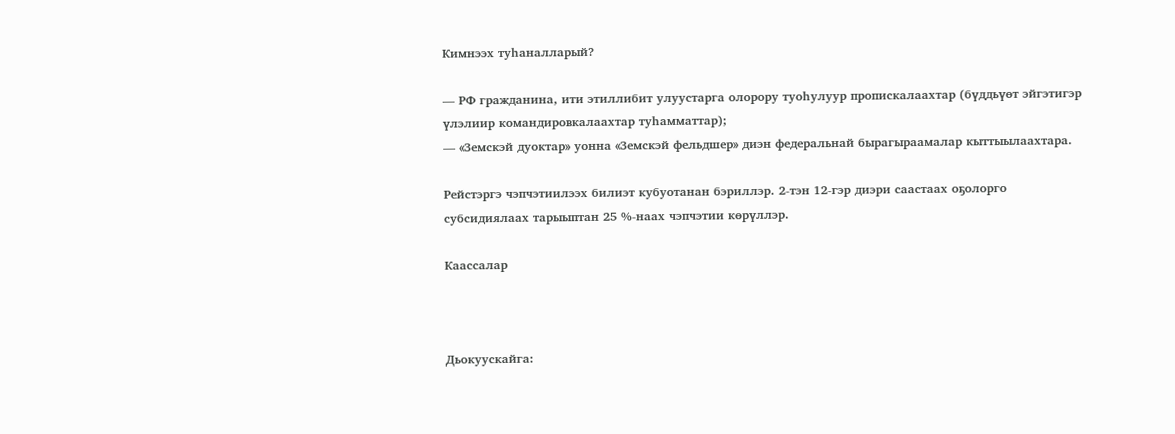Кимнээх туһаналларый?

— РФ гражданина, ити этиллибит улуустарга олорору туоһулуур пропискалаахтар (бүддьүөт эйгэтигэр үлэлиир командировкалаахтар туһамматтар);
— «Земскэй дуоктар» уонна «Земскэй фельдшер» диэн федеральнай бырагыраамалар кыттыылаахтара.

Рейстэргэ чэпчэтиилээх билиэт кубуотанан бэриллэр. 2-тэн 12-гэр диэри саастаах оҕолорго субсидиялаах тарыыптан 25 %-наах чэпчэтии көрүллэр.

Каассалар



Дьокуускайга: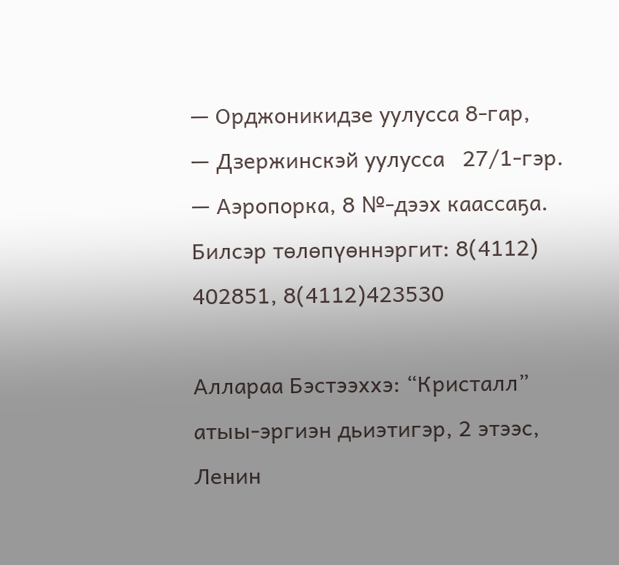— Орджоникидзе уулусса 8-гар,
— Дзержинскэй уулусса   27/1-гэр.
— Аэропорка, 8 №-дээх каассаҕа. Билсэр төлөпүөннэргит: 8(4112) 402851, 8(4112)423530

Аллараа Бэстээххэ: “Кристалл” атыы-эргиэн дьиэтигэр, 2 этээс, Ленин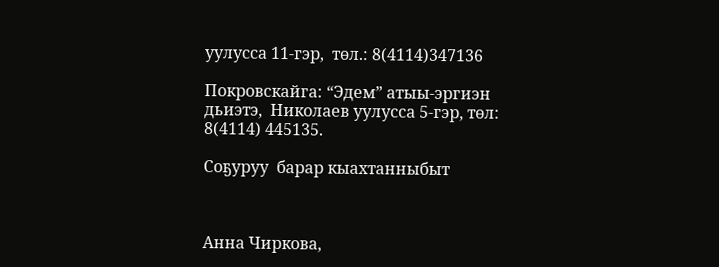уулусса 11-гэр,  төл.: 8(4114)347136

Покровскайга: “Эдем” атыы-эргиэн дьиэтэ,  Николаев уулусса 5-гэр, төл: 8(4114) 445135.

Соҕуруу  барар кыахтанныбыт



Анна Чиркова,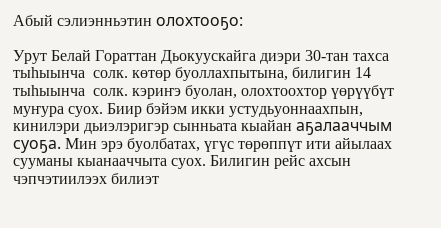Абый сэлиэнньэтин олохтооҕо:

Урут Белай Гораттан Дьокуускайга диэри 30-тан тахса тыһыынча  солк. көтөр буоллахпытына, билигин 14 тыһыынча  солк. кэриҥэ буолан, олохтоохтор үөрүүбүт муҥура суох. Биир бэйэм икки устудьуоннаахпын, кинилэри дьиэлэригэр сынньата кыайан аҕалааччым суоҕа. Мин эрэ буолбатах, үгүс төрөппүт ити айылаах сууманы кыанааччыта суох. Билигин рейс ахсын чэпчэтиилээх билиэт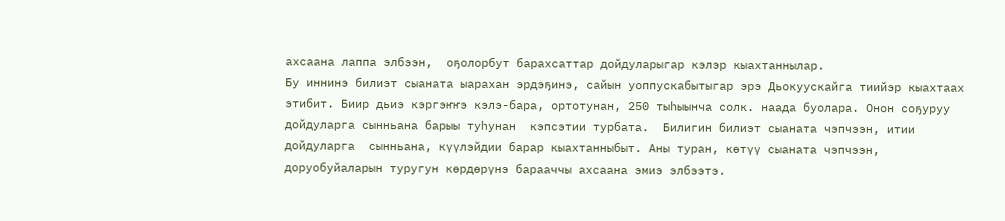ахсаана лаппа элбээн,  оҕолорбут барахсаттар дойдуларыгар кэлэр кыахтаннылар.
Бу иннинэ билиэт сыаната ыарахан эрдэҕинэ, сайын уоппускабытыгар эрэ Дьокуускайга тиийэр кыахтаах этибит. Биир дьиэ кэргэҥҥэ кэлэ-бара, ортотунан, 250 тыһыынча солк. наада буолара. Онон соҕуруу дойдуларга сынньана барыы туһунан  кэпсэтии турбата.  Билигин билиэт сыаната чэпчээн, итии дойдуларга  сынньана, күүлэйдии барар кыахтанныбыт. Аны туран, көтүү сыаната чэпчээн, доруобуйаларын туругун көрдөрүнэ барааччы ахсаана эмиэ элбээтэ.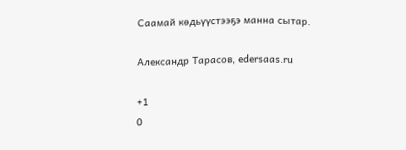Саамай көдьүүстээҕэ манна сытар.

Александр Тарасов, edersaas.ru

+1
0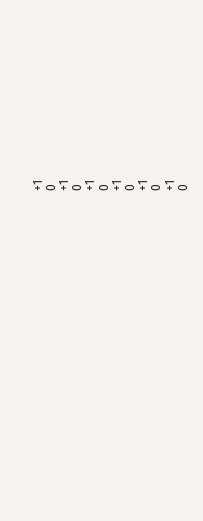+1
0
+1
0
+1
0
+1
0
+1
0
+1
0